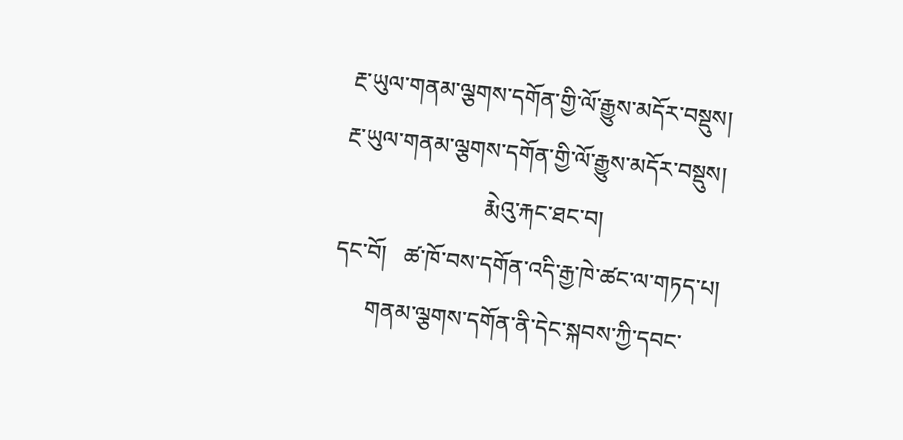རྔ་ཡུལ་གནམ་ལྕགས་དགོན་གྱི་ལོ་རྒྱུས་མདོར་བསྡུས།
རྔ་ཡུལ་གནམ་ལྕགས་དགོན་གྱི་ལོ་རྒྱུས་མདོར་བསྡུས།
                         རྨེའུ་རྐང་ཐང་བ།
དང་བོ།   ཚ་ཁོ་བས་དགོན་འདི་རྒྱ་ཁེ་ཚང་ལ་གཏད་པ།
      གནམ་ལྕགས་དགོན་ནི་དེང་སྐབས་ཀྱི་དབང་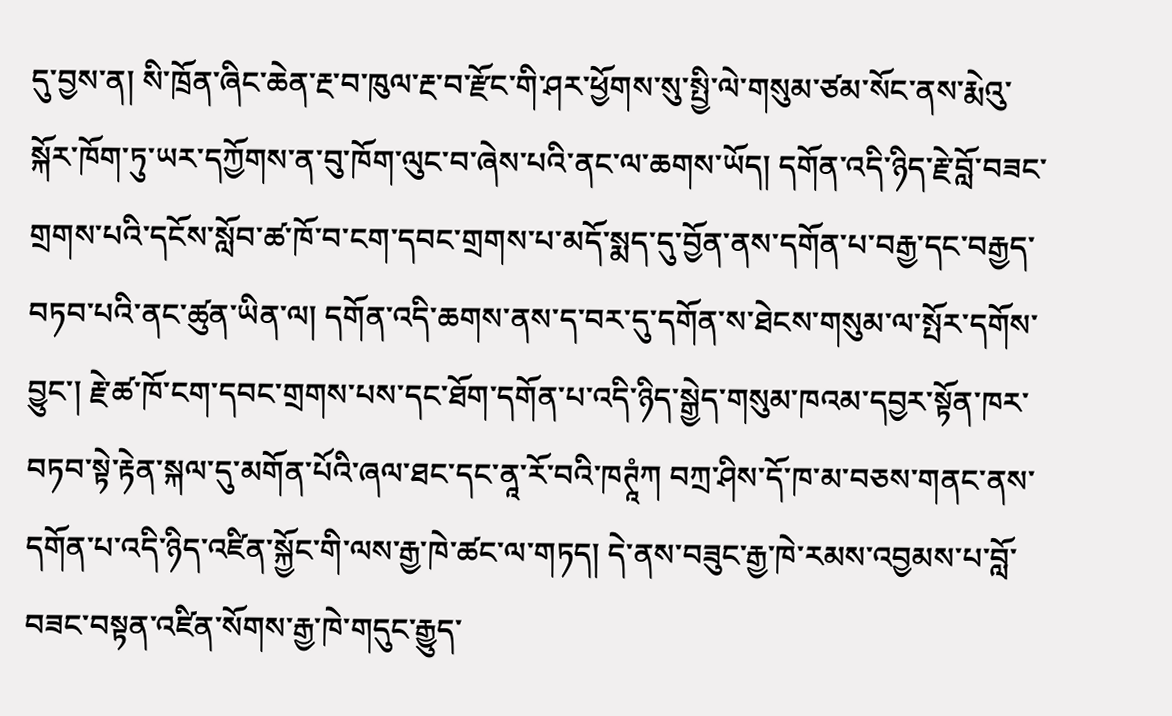དུ་བྱས་ན། སི་ཁྲོན་ཞིང་ཆེན་རྔ་བ་ཁུལ་རྔ་བ་རྫོང་གི་ཤར་ཕྱོགས་སུ་སྤྱི་ལེ་གསུམ་ཙམ་སོང་ནས་རྨེའུ་སྐོར་ཁོག་ཏུ་ཡར་དཀྱོགས་ན་བུ་ཁོག་ལུང་བ་ཞེས་པའི་ནང་ལ་ཆགས་ཡོད། དགོན་འདི་ཉིད་རྗེ་བློ་བཟང་གྲགས་པའི་དངོས་སློབ་ཚ་ཁོ་བ་ངག་དབང་གྲགས་པ་མདོ་སྨད་དུ་བྱོན་ནས་དགོན་པ་བརྒྱ་དང་བརྒྱད་བཏབ་པའི་ནང་ཚུན་ཡིན་ལ། དགོན་འདི་ཆགས་ནས་ད་བར་དུ་དགོན་ས་ཐེངས་གསུམ་ལ་སྤོར་དགོས་བྱུང་། རྗེ་ཚ་ཁོ་ངག་དབང་གྲགས་པས་དང་ཐོག་དགོན་པ་འདི་ཉིད་སྒྱེད་གསུམ་ཁའམ་དབྱར་སྟོན་ཁར་བཏབ་སྟེ་རྟེན་སྐལ་དུ་མགོན་པོའི་ཞལ་ཐང་དང་ནཱ་རོ་བའི་ཁཊཱཾཀ བཀྲ་ཤིས་དོ་ཁ་མ་བཅས་གནང་ནས་དགོན་པ་འདི་ཉིད་འཛིན་སྐྱོང་གི་ལས་རྒྱ་ཁེ་ཚང་ལ་གཏད། དེ་ནས་བཟུང་རྒྱ་ཁེ་རམས་འབྱམས་པ་བློ་བཟང་བསྟན་འཛིན་སོགས་རྒྱ་ཁེ་གདུང་རྒྱུད་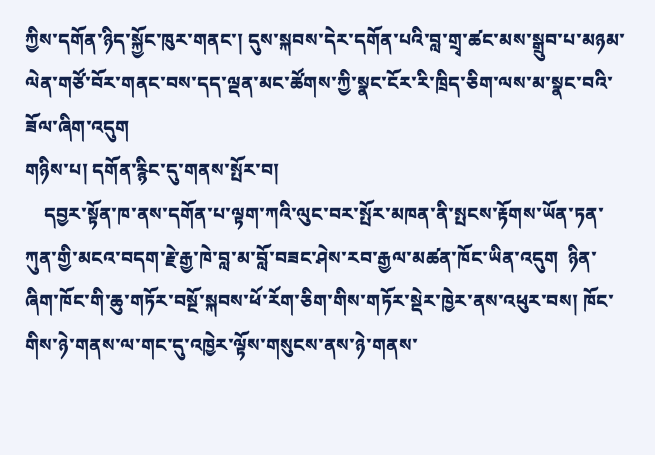ཀྱིས་དགོན་ཉིད་སྐྱོང་ཁུར་གནང་། དུས་སྐབས་དེར་དགོན་པའི་བླ་གྲྭ་ཚང་མས་སྒྲུབ་པ་མཉམ་ལེན་གཙོ་བོར་གནང་བས་དད་ལྡན་མང་ཚོགས་ཀྱི་སྣང་ངོར་རི་ཁྲིད་ཅིག་ལས་མ་སྣང་བའི་ཟོལ་ཞིག་འདུག
གཉིས་པ། དགོན་རྙིང་དུ་གནས་སྤོར་བ།
    དབྱར་སྟོན་ཁ་ནས་དགོན་པ་ལྟག་ཀའི་ལུང་བར་སྤོར་མཁན་ནི་སྤངས་རྟོགས་ཡོན་ཏན་ཀུན་གྱི་མངའ་བདག་རྗེ་རྒྱ་ཁེ་བླ་མ་བློ་བཟང་ཤེས་རབ་རྒྱལ་མཚན་ཁོང་ཡིན་འདུག  ཉིན་ཞིག་ཁོང་གི་ཆུ་གཏོར་བསྔོ་སྐབས་ཕོ་རོག་ཅིག་གིས་གཏོར་སྡེར་ཁྱེར་ནས་འཕུར་བས། ཁོང་གིས་ཉེ་གནས་ལ་གང་དུ་འཁྱེར་ལྟོས་གསུངས་ནས་ཉེ་གནས་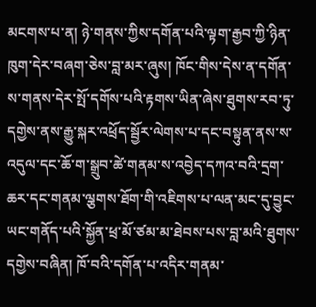མངགས་པ་ན། ཉེ་གནས་ཀྱིས་དགོན་པའི་ལྟག་རྒྱབ་ཀྱི་ཉིན་ཁུག་དེར་བཞག་ཅེས་བླ་མར་ཞུས། ཁོང་གིས་དེས་ན་དགོན་ས་གནས་དེར་སྤོ་དགོས་པའི་རྟགས་ཡིན་ཞེས་ཐུགས་རབ་ཏུ་དགྱེས་ནས་རྒྱུ་སྐར་འཕྲོད་སྦྱོར་ལེགས་པ་དང་བསྟུན་ནས་ས་འདུལ་དང་ཆོ་ག་སྒྲུབ་ཚེ་གནམ་ས་འབྱེད་དཀའ་བའི་དྲག་ཆར་དང་གནམ་ལྕགས་ཐོག་གི་འཇིགས་པ་ལན་མང་དུ་བྱུང་ཡང་གནོད་པའི་སྐྱོན་ཕྲ་མོ་ཙམ་མ་ཐེབས་པས་བླ་མའི་ཐུགས་དགྱེས་བཞིན། ཁོ་བའི་དགོན་པ་འདིར་གནམ་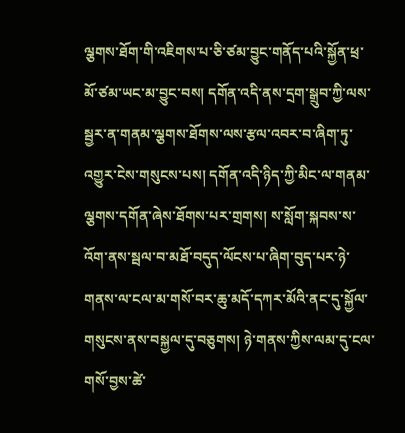ལྕགས་ཐོག་གི་འཇིགས་པ་ཅི་ཙམ་བྱུང་གནོད་པའི་སྐྱོན་ཕྲ་མོ་ཙམ་ཡང་མ་བྱུང་བས། དགོན་འདི་ནས་དྲག་སྒྲུབ་ཀྱི་ལས་སྦྱར་ན་གནམ་ལྕགས་ཐོགས་ལས་རྩལ་འབར་བ་ཞིག་ཏུ་འགྱུར་ངེས་གསུངས་པས། དགོན་འདི་ཉིད་ཀྱི་མིང་ལ་གནམ་ལྕགས་དགོན་ཞེས་ཐོགས་པར་གྲགས། ས་སློག་སྐབས་ས་འོག་ནས་སྦལ་བ་མཐོ་བདུད་ལོངས་པ་ཞིག་བུད་པར་ཉེ་གནས་ལ་ངལ་མ་གསོ་བར་ཆུ་མདོ་དཀར་མོའི་ནང་དུ་སྐྱོལ་གསུངས་ནས་བསྐྱལ་དུ་བཅུགས། ཉེ་གནས་ཀྱིས་ལམ་དུ་ངལ་གསོ་བྱས་ཚེ་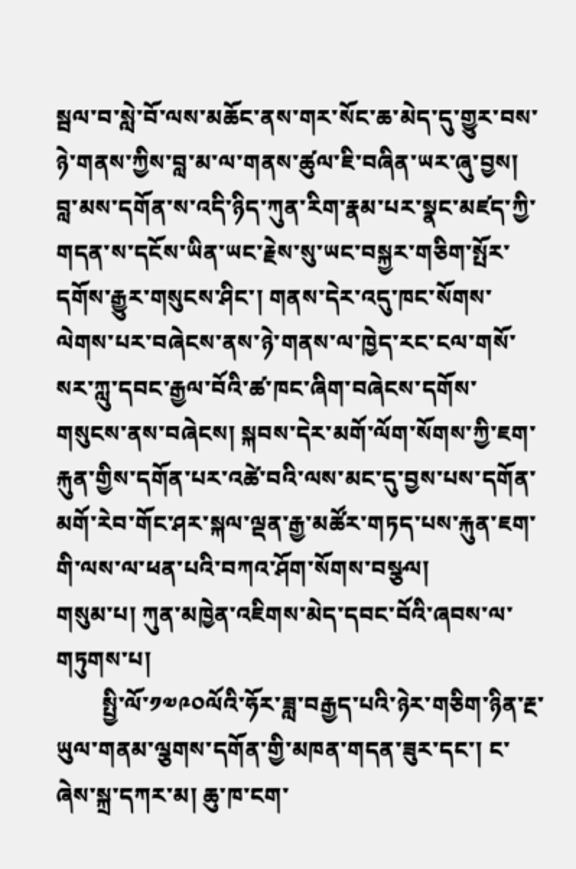སྦལ་བ་སླེ་བོ་ལས་མཆོང་ནས་གར་སོང་ཆ་མེད་དུ་གྱུར་བས་ཉེ་གནས་ཀྱིས་བླ་མ་ལ་གནས་ཚུལ་ཇི་བཞིན་ཡར་ཞུ་བྱས། བླ་མས་དགོན་ས་འདི་ཉིད་ཀུན་རིག་རྣམ་པར་སྣང་མཛད་ཀྱི་གདན་ས་དངོས་ཡིན་ཡང་རྗེས་སུ་ཡང་བསྐྱར་གཅིག་སྤོར་དགོས་རྒྱུར་གསུངས་ཤིང་། གནས་དེར་འདུ་ཁང་སོགས་ལེགས་པར་བཞེངས་ནས་ཉེ་གནས་ལ་ཁྱེད་རང་ངལ་གསོ་སར་ཀླུ་དབང་རྒྱལ་བོའི་ཚ་ཁང་ཞིག་བཞེངས་དགོས་གསུངས་ནས་བཞེངས། སྐབས་དེར་མགོ་ལོག་སོགས་ཀྱི་ཇག་རྐུན་གྱིས་དགོན་པར་འཚེ་བའི་ལས་མང་དུ་བྱས་པས་དགོན་མགོ་རེབ་གོང་ཤར་སྐལ་ལྡན་རྒྱ་མཚོར་གཏད་པས་རྐུན་ཇག་གི་ལས་ལ་ཕན་པའི་བཀའ་ཤོག་སོགས་བསྩལ།
གསུམ་པ། ཀུན་མཁྱེན་འཇིགས་མེད་དབང་བོའི་ཞབས་ལ་གཏུགས་པ།
        སྤྱི་ལོ་༡༧༩༠ལོའི་ཧོར་ཟླ་བརྒྱད་པའི་ཉེར་གཅིག་ཉིན་རྔ་ཡུལ་གནམ་ལྕགས་དགོན་གྱི་མཁན་གདན་ཟུར་དང་། ང་ཞེས་སྐྲ་དཀར་མ། ཆུ་ཁ་ངག་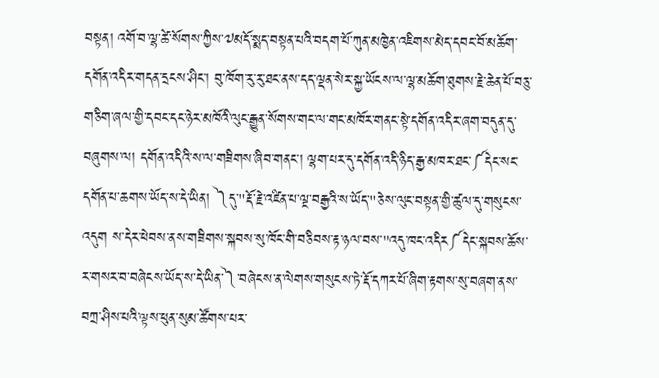བསྟན། འགོ་བ་ལྷ་ཚེ་སོགས་ཀྱིས་༧མདོ་སྨད་བསྟན་པའི་བདག་པོ་ཀུན་མཁྱེན་འཇིགས་མེད་དབང་བོ་མཆོག་དགོན་འདིར་གདན་དྲངས་ཤིང་། བུ་ཁོག་རུ་རུ་ཐང་ནས་དད་ལྡན་སེར་སྐྱ་ཡོངས་ལ་ལྷ་མཆོག་ཐུགས་རྗེ་ཆེན་པོ་བཅུ་གཅིག་ཞལ་གྱི་དབང་དང་ཉེར་མཁོའི་ལུང་རྒྱུན་སོགས་གང་ལ་གང་མཁོར་གནང་སྟེ་དགོན་འདིར་ཞག་བདུན་དུ་བཞུགས་ལ། དགོན་འདིའི་ས་ལ་གཟིགས་ཞིབ་གནང་། ལྷག་པར་དུ་དགོན་འདི་ཉིད་རྒྱ་མཁར་ཐང་༼དེང་སང་དགོན་པ་ཆགས་ཡོད་ས་དེ་ཡིན། ༽དུ་"རྡོ་རྗེ་འཛིན་པ་ལྔ་བརྒྱའི་ས་ཡོད་"ཅེས་ལུང་བསྟན་གྱི་ཚུལ་དུ་གསུངས་འདུག ས་དེར་ཕེབས་ནས་གཟིགས་སྐབས་སུ་ཁོང་གི་བཅིབས་རྟ་ཉལ་བས་"འདུ་ཁང་འདིར༼དེང་སྐབས་ཆོས་ར་གསར་བ་བཞེངས་ཡོད་ས་དེ་ཡིན་༽་བཞེངས་ན་ལེགས་གསུངས་ཏེ་རྡོ་དཀར་པོ་ཞིག་རྟགས་སུ་བཞག་ནས་བཀྲ་ཤིས་པའི་ལྟས་ཕུན་སུམ་ཚོགས་པར་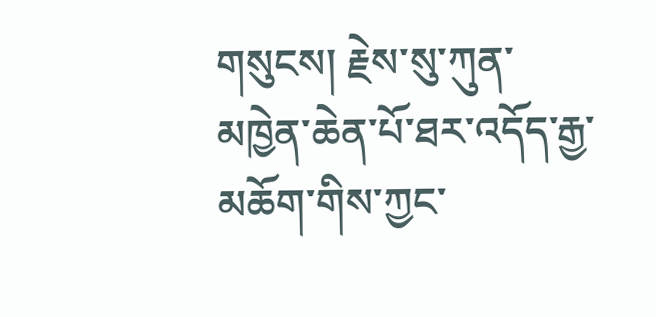གསུངས། རྗེས་སུ་ཀུན་མཁྱེན་ཆེན་པོ་ཐར་འདོད་རྒྱ་མཆོག་གིས་ཀྱང་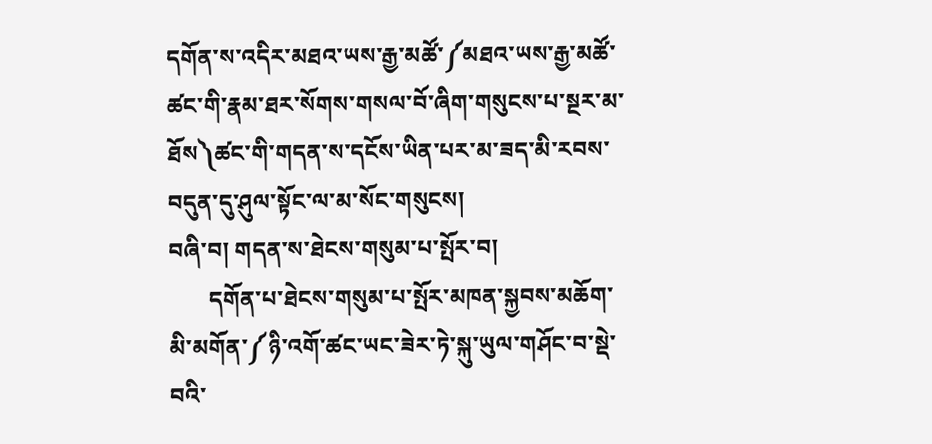དགོན་ས་འདིར་མཐའ་ཡས་རྒྱ་མཚོ་༼མཐའ་ཡས་རྒྱ་མཚོ་ཚང་གི་རྣམ་ཐར་སོགས་གསལ་བོ་ཞིག་གསུངས་པ་སྔར་མ་ཐོས༽ཚང་གི་གདན་ས་དངོས་ཡིན་པར་མ་ཟད་མི་རབས་བདུན་དུ་ཤུལ་སྟོང་ལ་མ་སོང་གསུངས།
བཞི་བ། གདན་ས་ཐེངས་གསུམ་པ་སྤོར་བ།
       དགོན་པ་ཐེངས་གསུམ་པ་སྤོར་མཁན་སྐྱབས་མཆོག་མི་མགོན་༼ཉི་འགོ་ཚང་ཡང་ཟེར་ཏེ་སྐུ་ཡུལ་གཤོང་བ་སྡེ་བའི་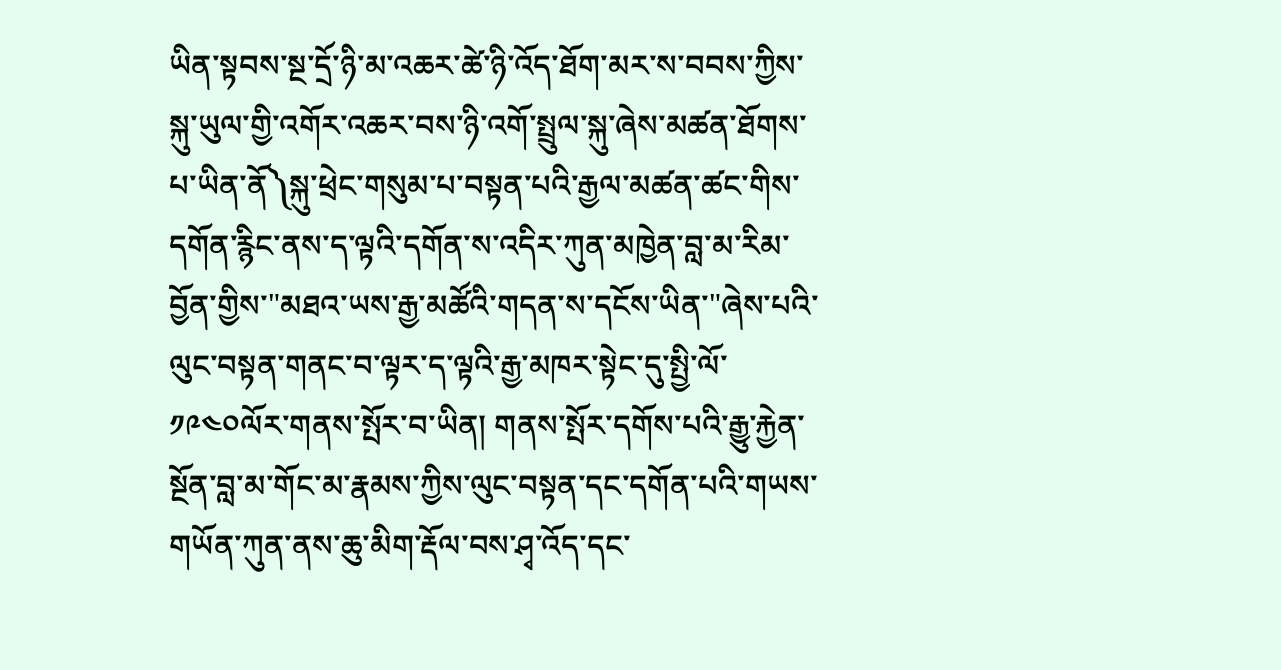ཡིན་སྟབས་སྔ་དྲོ་ཉི་མ་འཆར་ཚེ་ཉི་འོད་ཐོག་མར་ས་བབས་ཀྱིས་སྐུ་ཡུལ་གྱི་འགོར་འཆར་བས་ཉི་འགོ་སྤྲུལ་སྐུ་ཞེས་མཚན་ཐོགས་པ་ཡིན་ནོ༽སྐུ་ཕྲེང་གསུམ་པ་བསྟན་པའི་རྒྱལ་མཚན་ཚང་གིས་དགོན་རྙིང་ནས་ད་ལྟའི་དགོན་ས་འདིར་ཀུན་མཁྱེན་བླ་མ་རིམ་བྱོན་གྱིས་"མཐའ་ཡས་རྒྱ་མཚོའི་གདན་ས་དངོས་ཡིན་"ཞེས་པའི་ལུང་བསྟན་གནང་བ་ལྟར་ད་ལྟའི་རྒྱ་མཁར་སྟེང་དུ་སྤྱི་ལོ་༡༩༤༠ལོར་གནས་སྤོར་བ་ཡིན། གནས་སྤོར་དགོས་པའི་རྒྱུ་རྐྱེན་སྔོན་བླ་མ་གོང་མ་རྣམས་ཀྱིས་ལུང་བསྟན་དང་དགོན་པའི་གཡས་གཡོན་ཀུན་ནས་ཆུ་མིག་རྡོལ་བས་ཤྭ་འོད་དང་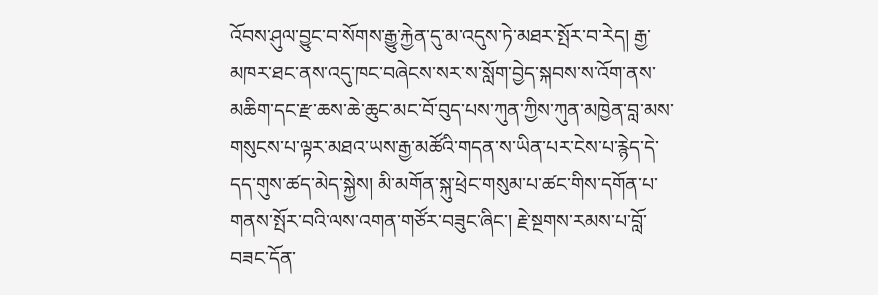འོབས་ཤུལ་བྱུང་བ་སོགས་རྒྱུ་རྐྱེན་དུ་མ་འདུས་ཏེ་མཐར་སྤོར་བ་རེད། རྒྱ་མཁར་ཐང་ནས་འདུ་ཁང་བཞེངས་སར་ས་སློག་བྱེད་སྐབས་ས་འོག་ནས་མཆིག་དང་རྫ་ཆས་ཆེ་ཆུང་མང་བོ་བུད་པས་ཀུན་ཀྱིས་ཀུན་མཁྱེན་བླ་མས་གསུངས་པ་ལྟར་མཐའ་ཡས་རྒྱ་མཚོའི་གདན་ས་ཡིན་པར་ངེས་པ་རྙེད་དེ་དད་གུས་ཚད་མེད་སྐྱེས། མི་མགོན་སྐུ་ཕྲེང་གསུམ་པ་ཚང་གིས་དགོན་པ་གནས་སྤོར་བའི་ལས་འགན་གཙོར་བཟུང་ཞིང་། རྗེ་སྔགས་རམས་པ་བློ་བཟང་དོན་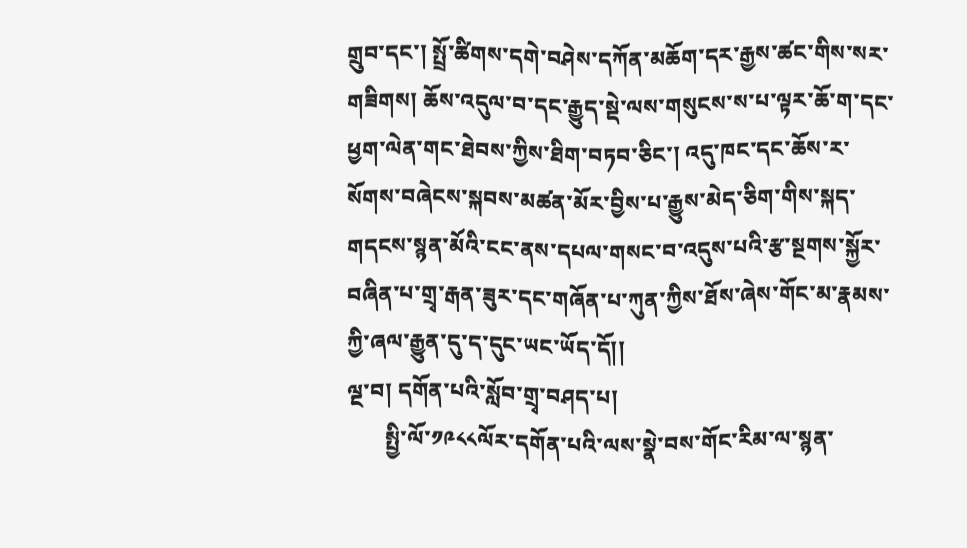གྲུབ་དང་། སྤྲོ་ཚིགས་དགེ་བཤེས་དཀོན་མཆོག་དར་རྒྱས་ཚང་གིས་སར་གཟིགས། ཆོས་འདུལ་བ་དང་རྒྱུད་སྡེ་ལས་གསུངས་ས་པ་ལྟར་ཆོ་ག་དང་ཕྱག་ལེན་གང་ཐེབས་ཀྱིས་ཐིག་བཏབ་ཅིང་། འདུ་ཁང་དང་ཆོས་ར་སོགས་བཞེངས་སྐབས་མཚན་མོར་བྱིས་པ་རྒྱུས་མེད་ཅིག་གིས་སྐད་གདངས་སྙན་མོའི་ངང་ནས་དཔལ་གསང་བ་འདུས་པའི་རྩ་སྔགས་སྐྱོར་བཞིན་པ་གྲྭ་རྒན་ཟུར་དང་གཞོན་པ་ཀུན་ཀྱིས་ཐོས་ཞེས་གོང་མ་རྣམས་ཀྱི་ཞལ་རྒྱུན་དུ་ད་དུང་ཡང་ཡོད་དོ།།
ལྔ་བ། དགོན་པའི་སློབ་གྲྭ་བཤད་པ།
       སྤྱི་ལོ་༡༩༨༨ལོར་དགོན་པའི་ལས་སྣེ་བས་གོང་རིམ་ལ་སྙན་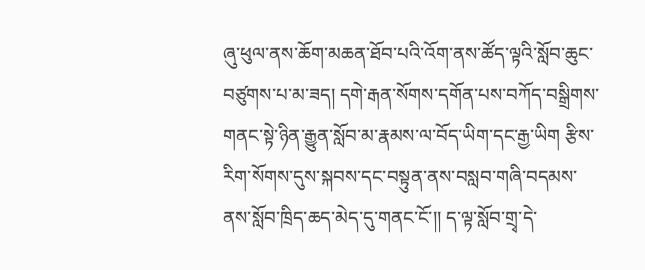ཞུ་ཕུལ་ནས་ཆོག་མཆན་ཐོབ་པའི་འོག་ནས་ཚོད་ལྟའི་སློབ་ཆུང་བཙུགས་པ་མ་ཟད། དགེ་རྒན་སོགས་དགོན་པས་བཀོད་བསྒྲིགས་གནང་སྟེ་ཉིན་རྒྱུན་སློབ་མ་རྣམས་ལ་བོད་ཡིག་དང་རྒྱ་ཡིག རྩིས་རིག་སོགས་དུས་སྐབས་དང་བསྟུན་ནས་བསླབ་གཞི་བདམས་ནས་སློབ་ཁྲིད་ཆད་མེད་དུ་གནང་ངོ་།། ད་ལྟ་སློབ་གྲྭ་དེ་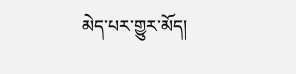མེད་པར་གྱུར་མོད།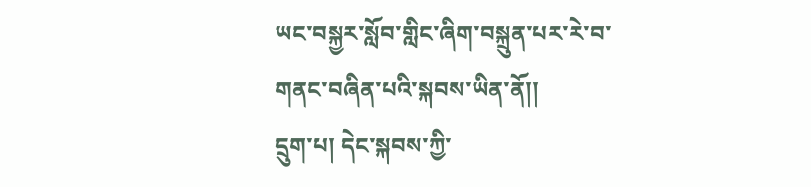ཡང་བསྐྱར་སློབ་གླིང་ཞིག་བསྐྲུན་པར་རེ་བ་གནང་བཞིན་པའི་སྐབས་ཡིན་ནོ།།
དྲུག་པ། དེང་སྐབས་ཀྱི་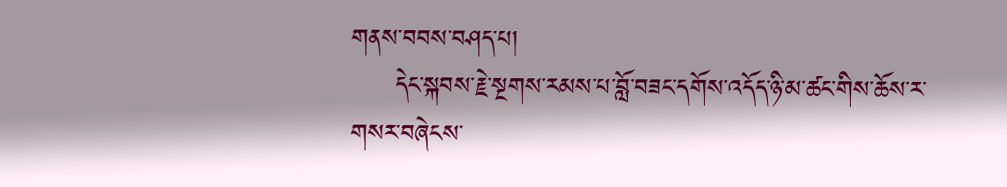གནས་བབས་བཤད་པ།
     དེང་སྐབས་རྗེ་སྔགས་རམས་པ་བློ་བཟང་དགོས་འདོད་ཉི་མ་ཚང་གིས་ཆོས་ར་གསར་བཞེངས་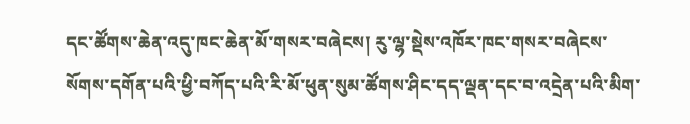དང་ཚོགས་ཆེན་འདུ་ཁང་ཆེན་མོ་གསར་བཞེངས། རུ་ལྷ་སྡེས་འཁོར་ཁང་གསར་བཞེངས་སོགས་དགོན་པའི་ཕྱི་བཀོད་པའི་རི་མོ་ཕུན་སུམ་ཚོགས་ཤིང་དད་ལྡན་དང་བ་འདྲེན་པའི་མིག་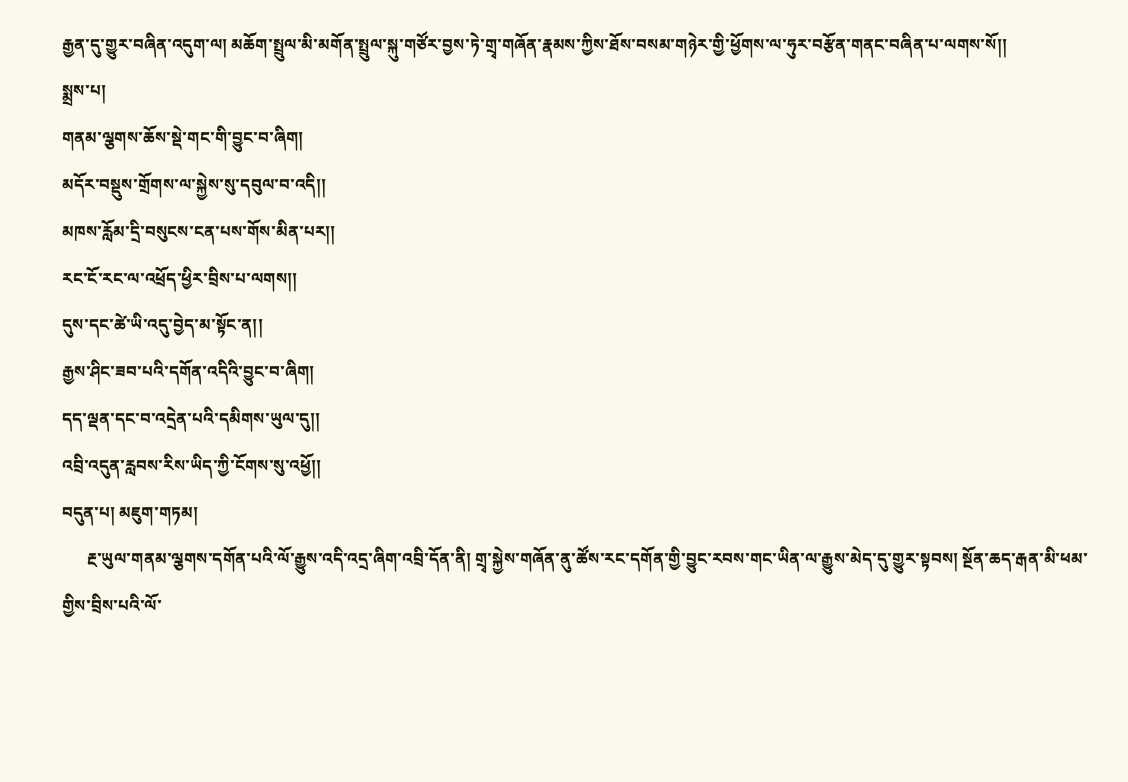རྒྱན་དུ་གྱུར་བཞིན་འདུག་ལ། མཆོག་སྤྲུལ་མི་མགོན་སྤྲུལ་སྐུ་གཙོར་བྱས་ཏེ་གྲྭ་གཞོན་རྣམས་ཀྱིས་ཐོས་བསམ་གཉེར་གྱི་ཕྱོགས་ལ་ཧུར་བརྩོན་གནང་བཞིན་པ་ལགས་སོ།།
སྨྲས་པ།
གནམ་ལྕགས་ཆོས་སྡེ་གང་གི་བྱུང་བ་ཞིག།
མདོར་བསྡུས་གྲོགས་ལ་སྐྱེས་སུ་དབུལ་བ་འདི།།
མཁས་རློམ་དྲི་བསུངས་ངན་པས་གོས་མིན་པར།།
རང་ངོ་རང་ལ་འཕྲོད་ཕྱིར་བྲིས་པ་ལགས།།
དུས་དང་ཚེ་ཡི་འདུ་བྱེད་མ་སྟོང་ན།།
རྒྱས་ཤིང་ཟབ་པའི་དགོན་འདིའི་བྱུང་བ་ཞིག།
དད་ལྡན་དང་བ་འདྲེན་པའི་དམིགས་ཡུལ་དུ།།
འབྲི་འདུན་རླབས་རིས་ཡིད་ཀྱི་ངོགས་སུ་འཕྱོ།།
བདུན་པ། མཇུག་གཏམ།
      རྔ་ཡུལ་གནམ་ལྕགས་དགོན་པའི་ལོ་རྒྱུས་འདི་འདྲ་ཞིག་འབྲི་དོན་ནི། གྲྭ་སྐྱེས་གཞོན་ནུ་ཚོས་རང་དགོན་གྱི་བྱུང་རབས་གང་ཡིན་ལ་རྒྱུས་མེད་དུ་གྱུར་སྟབས། སྔོན་ཆད་རྒན་མི་ཕམ་གྱིས་བྲིས་པའི་ལོ་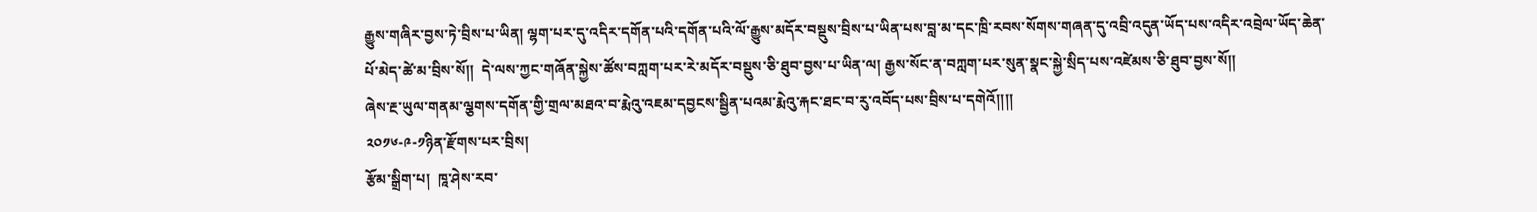རྒྱུས་གཞིར་བྱས་ཏེ་བྲིས་པ་ཡིན། ལྷག་པར་དུ་འདིར་དགོན་པའི་དགོན་པའི་ལོ་རྒྱུས་མདོར་བསྡུས་བྲིས་པ་ཡིན་པས་བླ་མ་དང་ཁྲི་རབས་སོགས་གཞན་དུ་འབྲི་འདུན་ཡོད་པས་འདིར་འབྲེལ་ཡོད་ཆེན་པོ་མེད་ཚེ་མ་བྲིས་སོ།།  དེ་ལས་ཀྱང་གཞོན་སྐྱེས་ཚོས་བཀླག་པར་རེ་མདོར་བསྡུས་ཅི་ཐུབ་བྱས་པ་ཡིན་ལ། རྒྱས་སོང་ན་བཀླག་པར་སུན་སྣང་སྐྱེ་སྲིད་པས་འཛེམས་ཅི་ཐུབ་བྱས་སོ།།
ཞེས་རྔ་ཡུལ་གནམ་ལྕགས་དགོན་གྱི་གྲལ་མཐའ་བ་རྨེའུ་འཇམ་དབྱངས་སྦྱིན་པའམ་རྨེའུ་རྐང་ཐང་བ་རུ་འབོད་པས་བྲིས་པ་དགེའོ།།།།
༢༠༡༦-༩-༡ཉིན་རྫོགས་པར་བྲིས།
རྩོམ་སྒྲིག་པ།  ཁཱ་ཤེས་རབ་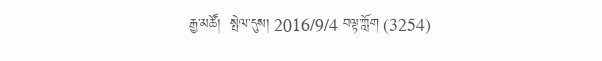རྒྱ་མཚོ།  སྤེལ་དུས། 2016/9/4 བལྟ་ཀློག (3254)